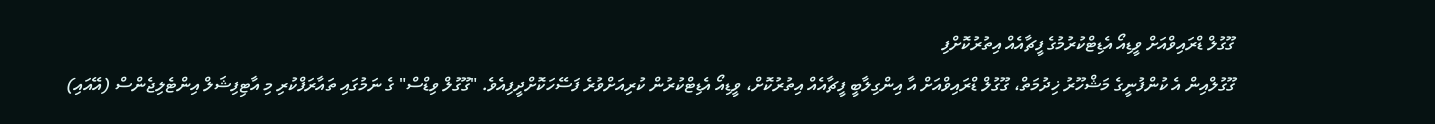ގޫގުލް ޑްރައިވްއަށް ވީޑިއޯ އެޑިޓްކުރުމުގެ ފީޗާއެއް އިތުރުކޮށްފި
ގޫގުލްއިން އެ ކުންފުނީގެ މަޝްހޫރު ޚިދުމަތް، ގޫގުލް ޑްރައިވްއަށް އާ އިންގިލާބީ ފީޗާއެއް އިތުރުކޮށް، ވީޑިއޯ އެޑިޓްކުރުން ކުރިއަށްވުރެ ފަސޭހަކޮށްދީފިއެވެ. "ގޫގުލް ވިޑްސް" ގެ ނަމުގައި ތައާރަފްކުރި މި އާޓިފިޝަލް އިންޓެލިޖެންސް (އޭއައި)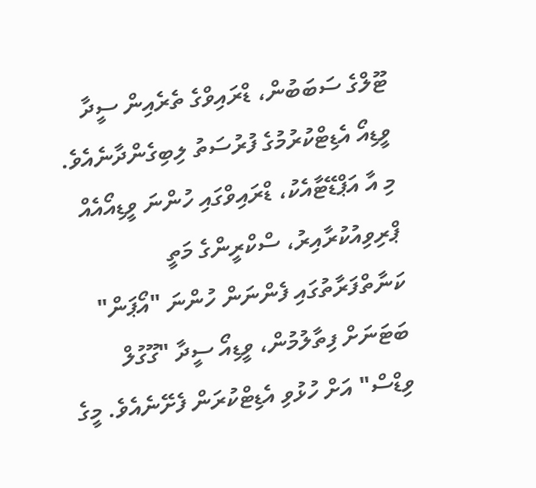ޓޫލްގެ ސަބަބުން، ޑްރައިވްގެ ތެރެއިން ސީދާ ވީޑިއޯ އެޑިޓްކުރުމުގެ ފުރުސަތު ލިބިގެންދާނެއެވެ. މި އާ އަޕްޑޭޓާއެކު، ޑްރައިވްގައި ހުންނަ ވީޑިއޯއެއް ޕްރިވިއުކުރާއިރު، ސްކްރީންގެ މަތީ ކަނާތްފަރާތުގައި ފެންނަން ހުންނަ "އޯޕަން" ބަޓަނަށް ފިތާލުމުން، ވީޑިއޯ ސީދާ "ގޫގުލް ވިޑްސް" އަށް ހުޅުވި އެޑިޓްކުރަން ފެށޭނެއެވެ. މީގެ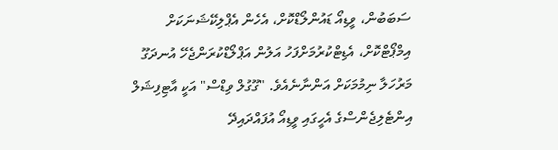ސަބަބުން، ވީޑިއޯ ޑައުންލޯޑްކޮށް، އެހެން އެޕްލިކޭޝަނަކަށް އިމްޕޯޓްކޮށް، އެޑިޓްކުރުމަށްފަހު އަލުން އަޕްލޯޑްކުރަންޖެހޭ އުނދަގޫ މަރުހަލާ ނިމުމަކަށް އަންނާނެއެވެ. "ގޫގުލް ވިޑްސް" އަކީ އާޓިފިޝަލް އިންޓެލިޖެންސްގެ އެހީގައި ވީޑިއޯ އުފައްދައިދޭ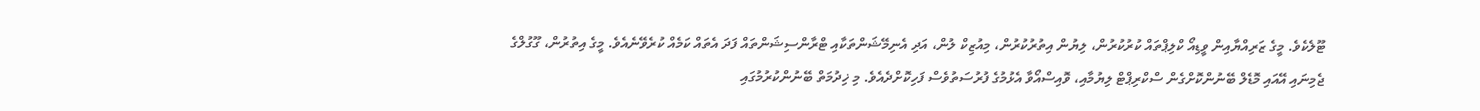ޓޫލެކެވެ. މީގެ ޒަރިއްޔާއިން ވީޑިއޯ ކްލިޕްތައް ކުރުކުރުން، ލިޔުން އިތުރުކުރުން، މިއުޒިކް ލުން، އަދި އެނިމޭޝަންތަކާއި ޓްރާންސިޝަންތައް ފަދަ އެތައް ކަމެއް ކުރެވޭނެއެވެ. މީގެ އިތުރުން، ގޫގުލްގެ ޖެމިނައި އޭއައި މޮޑެލް ބޭނުންކޮށްގެން ސްކްރިޕްޓް ލިޔުމާއި، ވޮއިސްއޯވާ އެޅުމުގެ ފުރުސަތުވެސް ފަހިކޮށްދެއެވެ. މި ޚިދުމަތް ބޭނުންކުރުމުގައި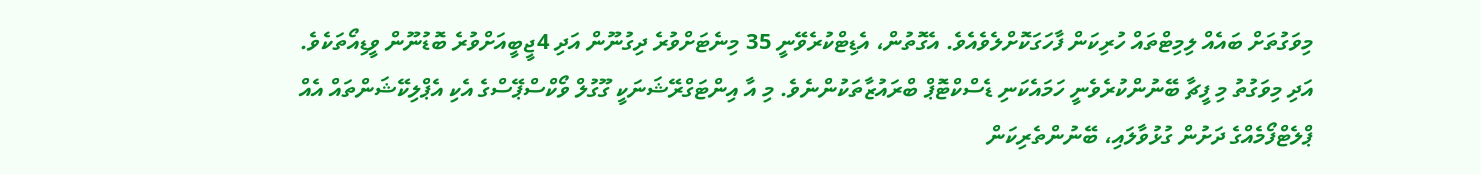މިވަގުތަށް ބައެއް ލިމިޓްތައް ހުރިކަން ފާހަގަކޮށްލެވެއެވެ. އެގޮތުން، އެޑިޓްކުރެވޭނީ 35 މިނެޓަށްވުރެ ދިގުނޫން އަދި 4ޖީބީއަށްވުރެ ބޮޑުނޫން ވީޑިއޯތަކެވެ. އަދި މިވަގުތު މި ފީޗާ ބޭނުންކުރެވެނީ ހަމައެކަނި ޑެސްކްޓޮޕް ބްރައުޒާތަކުންނެވެ. މި އާ އިންޓަގްރޭޝަނަކީ ގޫގުލް ވޯކްސްޕޭސްގެ އެކި އެޕްލިކޭޝަންތައް އެއް ޕްލެޓްފޯމެއްގެ ދަށުން ގުޅުވާލައި، ބޭނުންތެރިކަން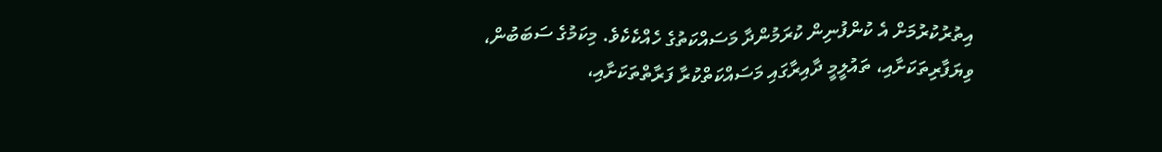އިތުރުކުރުމަށް އެ ކުންފުނިން ކުރަމުންދާ މަސައްކަތުގެ ހެއްކެކެވެ. މިކަމުގެ ސަބަބުން، ވިޔަފާރިތަކަށާއި، ތައުލީމީ ދާއިރާގައި މަސައްކަތްކުރާ ފަރާތްތަކަށާއި،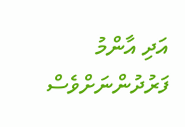އަދި އާންމު ފަރުދުންނަށްވެސް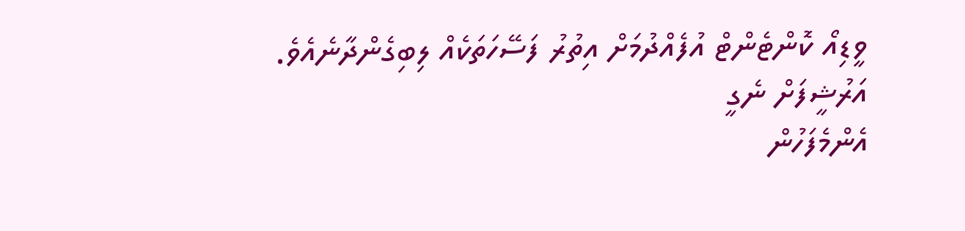ވީޑިއޯ ކޮންޓެންޓް އުފެއްދުމަށް އިތުރު ފަސޭހަތަކެއް ލިބިގެންދާނެއެވެ.
އަރުޝީފަށް ނެގީ
އެންމެފަހުން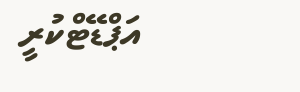އަޕްޑޭޓްކުރީ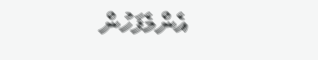އެންމެފަހުން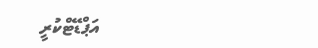އަޕްޑޭޓްކުރީ